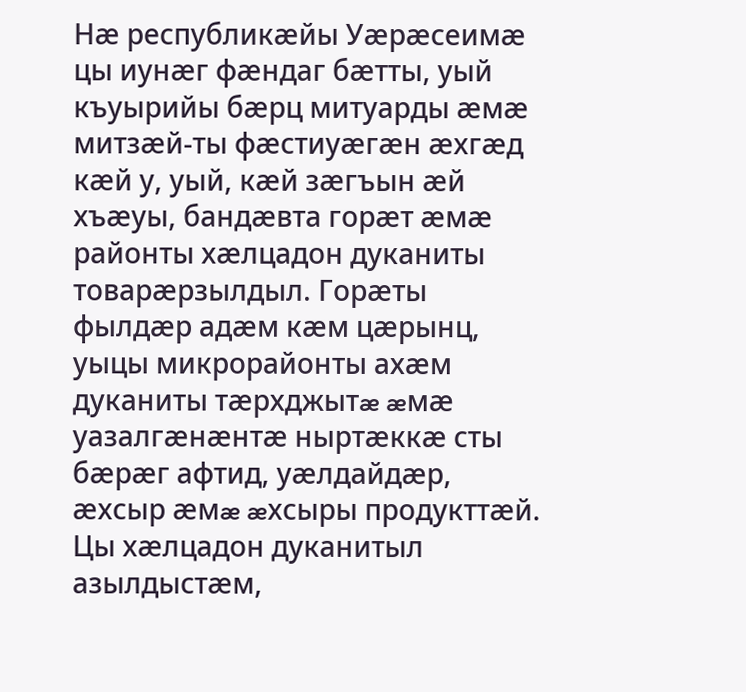Нæ республикæйы Уæрæсеимæ цы иунæг фæндаг бæтты, уый къуырийы бæрц митуарды æмæ митзæй-ты фæстиуæгæн æхгæд кæй у, уый, кæй зæгъын æй хъæуы, бандæвта горæт æмæ районты хæлцадон дуканиты товарæрзылдыл. Горæты фылдæр адæм кæм цæрынц, уыцы микрорайонты ахæм дуканиты тæрхджытæ æмæ уазалгæнæнтæ ныртæккæ сты бæрæг афтид, уæлдайдæр, æхсыр æмæ æхсыры продукттæй. Цы хæлцадон дуканитыл азылдыстæм,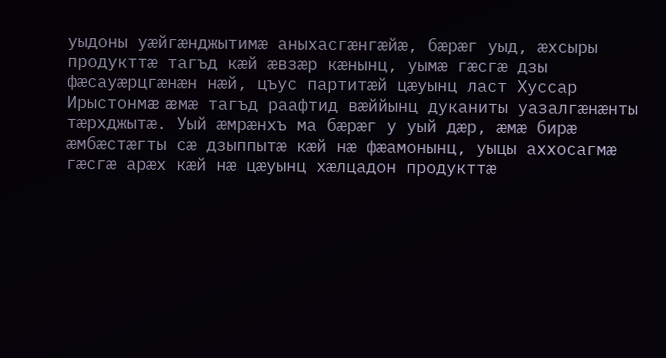уыдоны уæйгæнджытимæ аныхасгæнгæйæ, бæрæг уыд, æхсыры продукттæ тагъд кæй æвзæр кæнынц, уымæ гæсгæ дзы фæсауæрцгæнæн нæй, цъус партитæй цæуынц ласт Хуссар Ирыстонмæ æмæ тагъд раафтид вæййынц дуканиты уазалгæнæнты тæрхджытæ. Уый æмрæнхъ ма бæрæг у уый дæр, æмæ бирæ æмбæстæгты сæ дзыппытæ кæй нæ фæамонынц, уыцы аххосагмæ гæсгæ арæх кæй нæ цæуынц хæлцадон продукттæ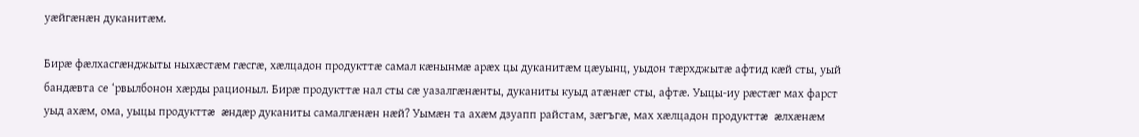уæйгæнæн дуканитæм.

Бирæ фæлхасгæнджыты ныхæстæм гæсгæ, хæлцадон продукттæ самал кæнынмæ арæх цы дуканитæм цæуынц, уыдон тæрхджытæ афтид кæй сты, уый бандæвта се ‘рвылбонон хæрды рационыл. Бирæ продукттæ нал сты сæ уазалгæнæнты, дуканиты куыд атæнæг сты, афтæ. Уыцы-иу рæстæг мах фарст уыд ахæм, ома, уыцы продукттæ æндæр дуканиты самалгæнæн нæй? Уымæн та ахæм дзуапп райстам, зæгъгæ, мах хæлцадон продукттæ æлхæнæм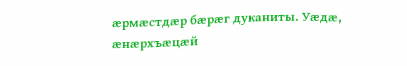æрмæстдæр бæрæг дуканиты. Уæдæ, æнæрхъæцæй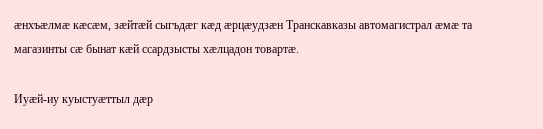æнхъæлмæ кæсæм, зæйтæй сыгъдæг кæд æрцæудзæн Транскавказы автомагистрал æмæ та магазинты сæ бынат кæй ссардзысты хæлцадон товартæ.

Иуæй-иу куыстуæттыл дæр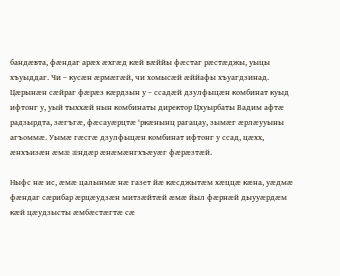бандæвта, фæндаг арæх æхгæд кæй вæййы фæстаг рæстæджы, уыцы хъуыддаг. Чи – кусæн æрмæгæй, чи хомысæй æййафы хъуагдзинад. Цæрынæн сæйраг фæрæз кæрдзын у – ссадæй дзулфыцæн комбинат куыд ифтонг у, уый тыххæй нын комбинаты директор Цхуырбаты Вадим афтæ радзырдта, зæгъгæ, фæсауæрцтæ ‘ркæнынц рагацау, зымæг æрлæууыны агъоммæ. Уымæ гæсгæ дзулфыцæн комбинат ифтонг у ссад, цæхх, æнхъизæн æмæ æндæр æнæмæнгхъæуæг фæрæзтæй.

Ныфс нæ ис, æмæ цалынмæ нæ газет йæ кæсджытæм хæццæ кæна, уæдмæ фæндаг сæрибар æрцæудзæн митзæйтæй æмæ йыл фæрнæй дыууæрдæм кæй цæудзысты æмбæстæгтæ сæ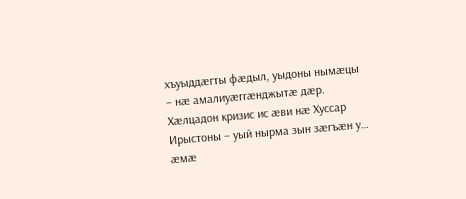хъуыддæгты фæдыл, уыдоны нымæцы – нæ амалиуæггæнджытæ дæр. Хæлцадон кризис ис æви нæ Хуссар Ирыстоны – уый нырма зын зæгъæн у… æмæ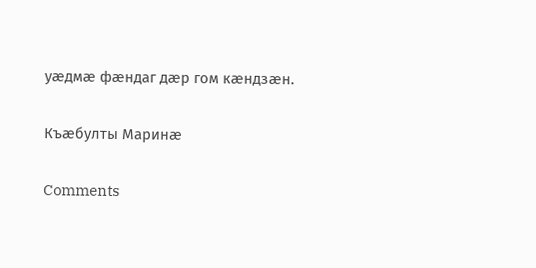уæдмæ фæндаг дæр гом кæндзæн.

Къæбулты Маринæ

Comments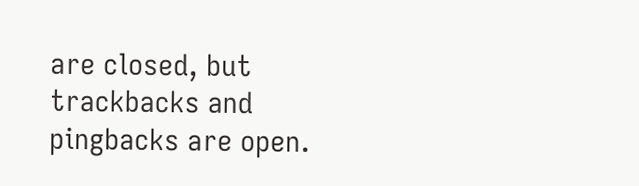are closed, but trackbacks and pingbacks are open.